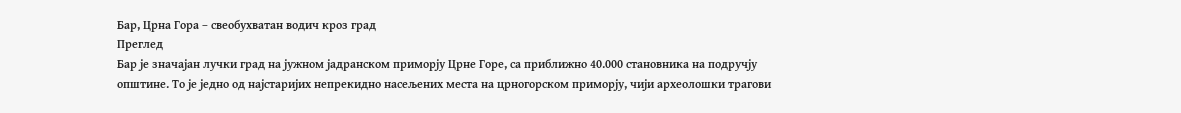Бар, Црна Гора – свеобухватан водич кроз град
Преглед
Бар је значајан лучки град на јужном јадранском приморју Црне Горе, са приближно 40.000 становника на подручју општине. То је једно од најстаријих непрекидно насељених места на црногорском приморју, чији археолошки трагови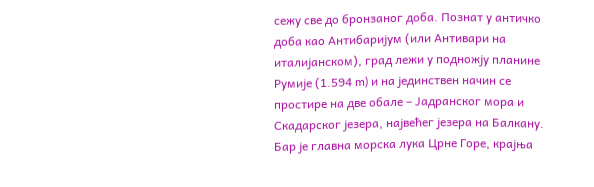сежу све до бронзаног доба. Познат у античко доба као Антибаријум (или Антивари на италијанском), град лежи у подножју планине Румије (1.594 m) и на јединствен начин се простире на две обале – Јадранског мора и Скадарског језера, највећег језера на Балкану. Бар је главна морска лука Црне Горе, крајња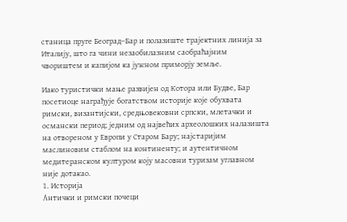станица пруге Београд–Бар и полазиште трајектних линија за Италију, што га чини незаобилазним саобраћајним чвориштем и капијом ка јужном приморју земље.

Иако туристички мање развијен од Котора или Будве, Бар посетиоце награђује богатством историје које обухвата римски, византијски, средњовековни српски, млетачки и османски период; једним од највећих археолошких налазишта на отвореном у Европи у Старом Бару; најстаријим маслиновим стаблом на континенту; и аутентичном медитеранском културом коју масовни туризам углавном није дотакао.
1. Историја
Антички и римски почеци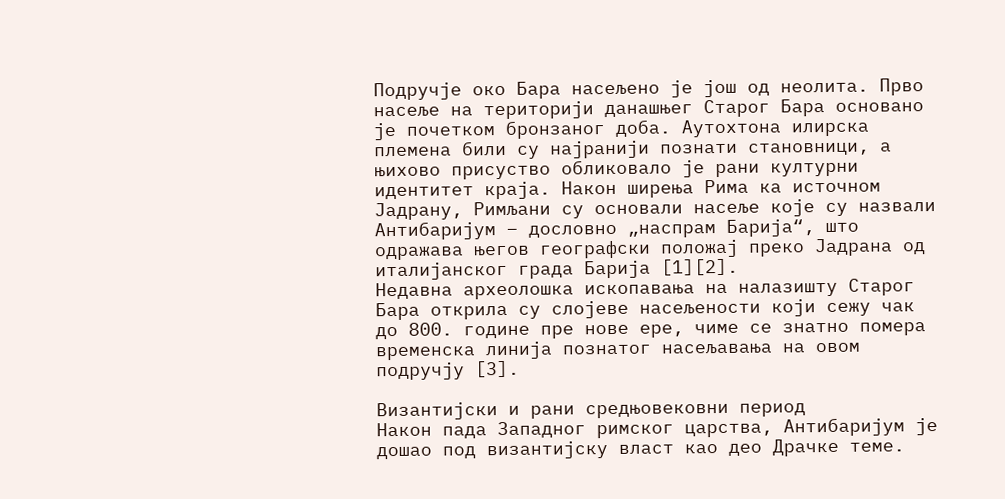Подручје око Бара насељено је још од неолита. Прво насеље на територији данашњег Старог Бара основано је почетком бронзаног доба. Аутохтона илирска племена били су најранији познати становници, а њихово присуство обликовало је рани културни идентитет краја. Након ширења Рима ка источном Јадрану, Римљани су основали насеље које су назвали Антибаријум – дословно „наспрам Барија“, што одражава његов географски положај преко Јадрана од италијанског града Барија [1][2].
Недавна археолошка ископавања на налазишту Старог Бара открила су слојеве насељености који сежу чак до 800. године пре нове ере, чиме се знатно помера временска линија познатог насељавања на овом подручју [3].

Византијски и рани средњовековни период
Након пада Западног римског царства, Антибаријум је дошао под византијску власт као део Драчке теме.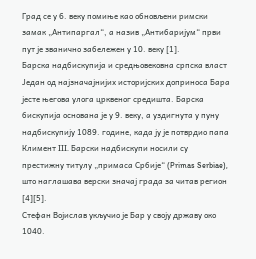Град се у 6. веку помиње као обновљени римски замак „Антипаргал“, а назив „Антибаријум“ први пут је званично забележен у 10. веку [1].
Барска надбискупија и средњовековна српска власт
Један од најзначајнијих историјских доприноса Бара јесте његова улога црквеног средишта. Барска бискупија основана је у 9. веку, а уздигнута у пуну надбискупију 1089. године, када ју је потврдио папа Климент III. Барски надбискупи носили су престижну титулу „примаса Србије“ (Primas Serbiae), што наглашава верски значај града за читав регион [4][5].
Стефан Војислав укључио је Бар у своју државу око 1040.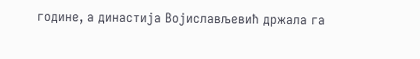године, а династија Војислављевић држала га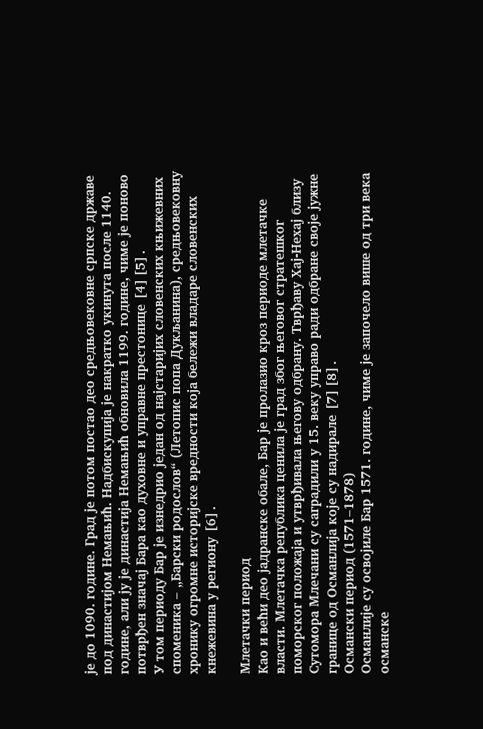је до 1090. године. Град је потом постао део средњовековне српске државе под династијом Немањић. Надбискупија је накратко укинута после 1140. године, али ју је династија Немањић обновила 1199. године, чиме је поново потврђен значај Бара као духовне и управне престонице [4][5].
У том периоду Бар је изнедрио један од најстаријих словенских књижевних споменика – „Барски родослов“ (Летопис попа Дукљанина), средњовековну хронику огромне историјске вредности која бележи владаре словенских кнежевина у региону [6].

Млетачки период
Као и већи део јадранске обале, Бар је пролазио кроз периоде млетачке власти. Млетачка република ценила је град због његовог стратешког поморског положаја и утврђивала његову одбрану. Тврђаву Хај-Нехај близу Сутомора Млечани су саградили у 15. веку управо ради одбране своје јужне границе од Османлија које су надирале [7][8].
Османски период (1571–1878)
Османлије су освојиле Бар 1571. године, чиме је започело више од три века османске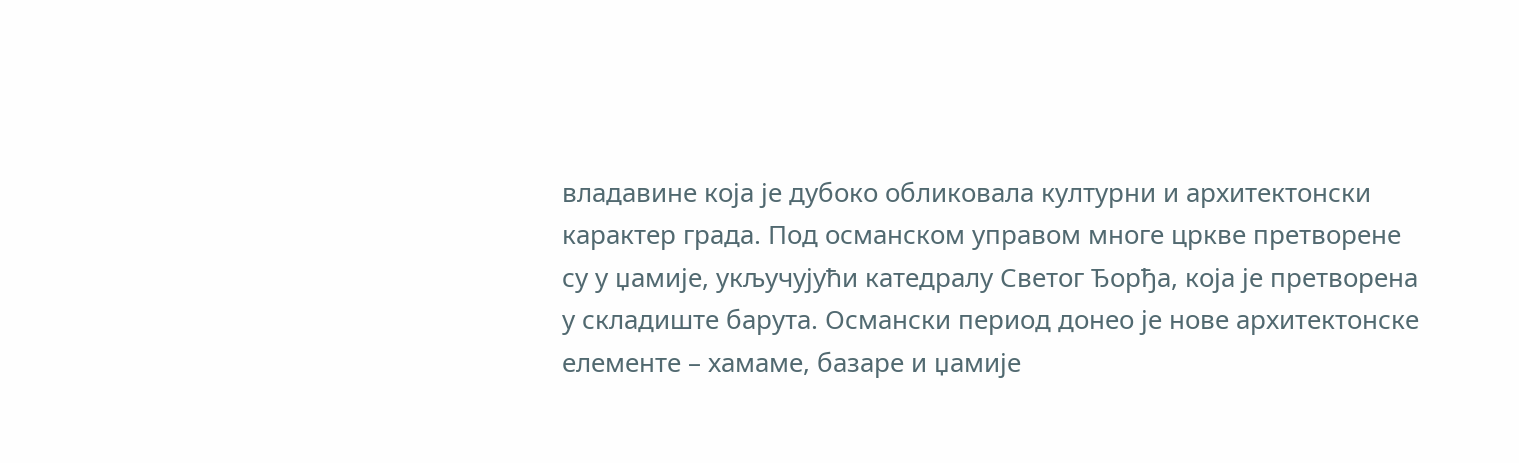владавине која је дубоко обликовала културни и архитектонски карактер града. Под османском управом многе цркве претворене су у џамије, укључујући катедралу Светог Ђорђа, која је претворена у складиште барута. Османски период донео је нове архитектонске елементе – хамаме, базаре и џамије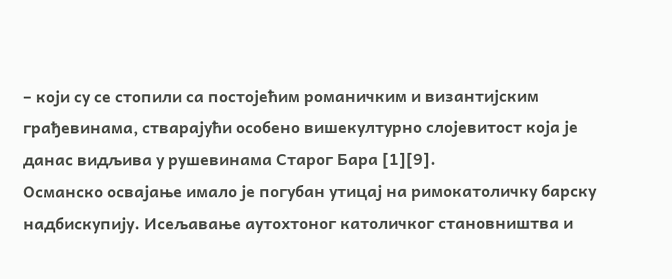– који су се стопили са постојећим романичким и византијским грађевинама, стварајући особено вишекултурно слојевитост која је данас видљива у рушевинама Старог Бара [1][9].
Османско освајање имало је погубан утицај на римокатоличку барску надбискупију. Исељавање аутохтоног католичког становништва и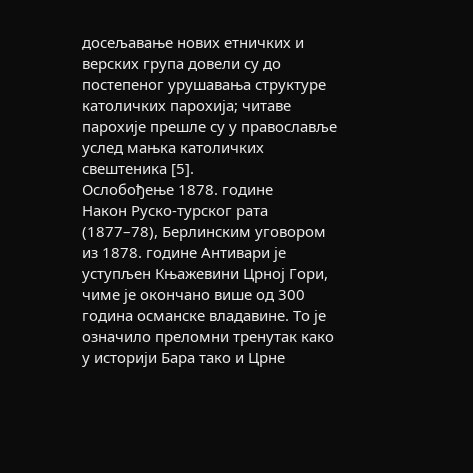досељавање нових етничких и верских група довели су до постепеног урушавања структуре католичких парохија; читаве парохије прешле су у православље услед мањка католичких свештеника [5].
Ослобођење 1878. године
Након Руско-турског рата (1877–78), Берлинским уговором из 1878. године Антивари је уступљен Књажевини Црној Гори, чиме је окончано више од 300 година османске владавине. То је означило преломни тренутак како у историји Бара тако и Црне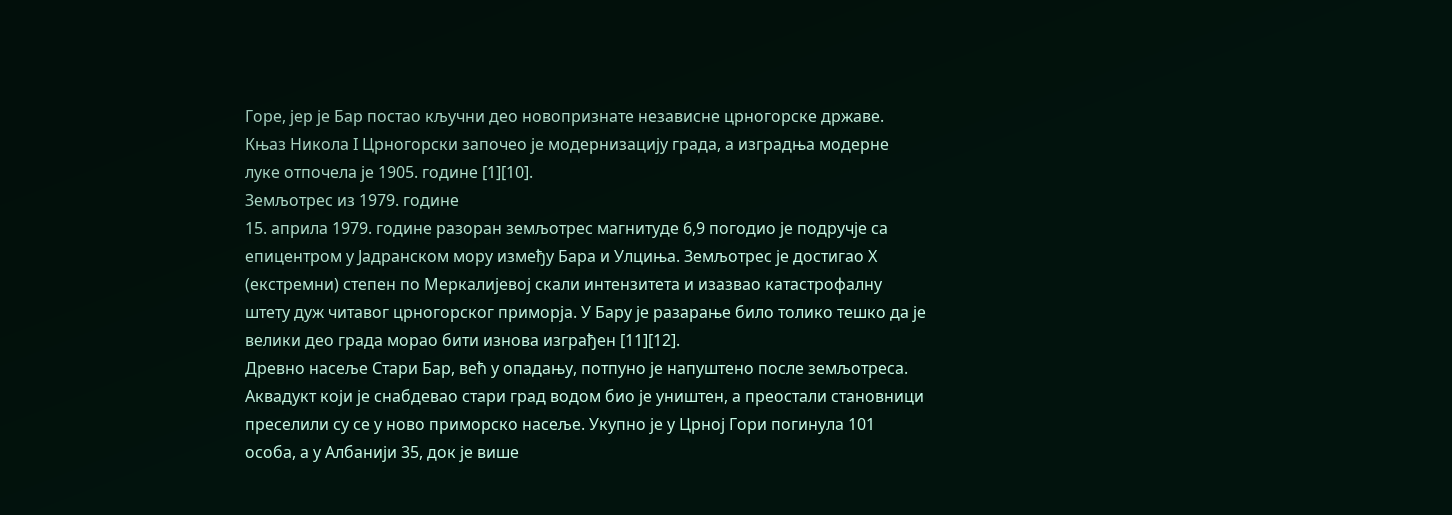Горе, јер је Бар постао кључни део новопризнате независне црногорске државе. Књаз Никола I Црногорски започео је модернизацију града, а изградња модерне луке отпочела је 1905. године [1][10].
Земљотрес из 1979. године
15. априла 1979. године разоран земљотрес магнитуде 6,9 погодио је подручје са епицентром у Јадранском мору између Бара и Улциња. Земљотрес је достигао X (екстремни) степен по Меркалијевој скали интензитета и изазвао катастрофалну штету дуж читавог црногорског приморја. У Бару је разарање било толико тешко да је велики део града морао бити изнова изграђен [11][12].
Древно насеље Стари Бар, већ у опадању, потпуно је напуштено после земљотреса. Аквадукт који је снабдевао стари град водом био је уништен, а преостали становници преселили су се у ново приморско насеље. Укупно је у Црној Гори погинула 101 особа, а у Албанији 35, док је више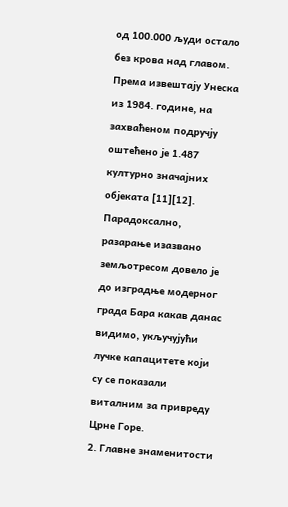од 100.000 људи остало без крова над главом. Према извештају Унеска из 1984. године, на захваћеном подручју оштећено је 1.487 културно значајних објеката [11][12].
Парадоксално, разарање изазвано земљотресом довело је до изградње модерног града Бара какав данас видимо, укључујући лучке капацитете који су се показали виталним за привреду Црне Горе.
2. Главне знаменитости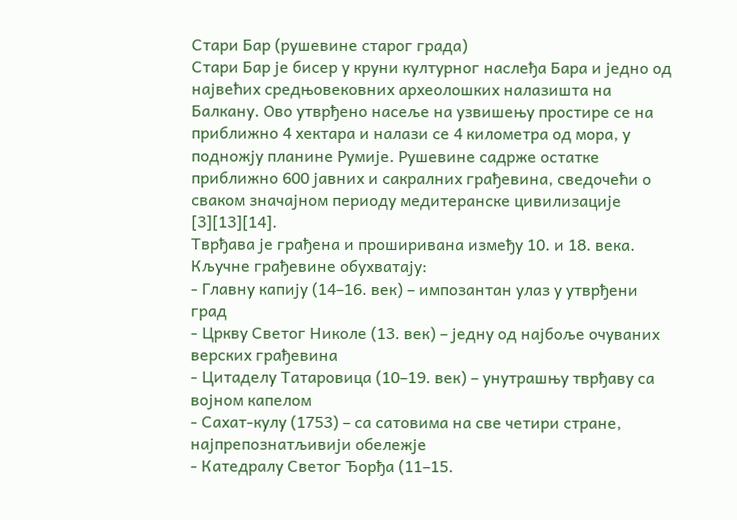Стари Бар (рушевине старог града)
Стари Бар је бисер у круни културног наслеђа Бара и једно од највећих средњовековних археолошких налазишта на Балкану. Ово утврђено насеље на узвишењу простире се на приближно 4 хектара и налази се 4 километра од мора, у подножју планине Румије. Рушевине садрже остатке приближно 600 јавних и сакралних грађевина, сведочећи о сваком значајном периоду медитеранске цивилизације [3][13][14].
Тврђава је грађена и проширивана између 10. и 18. века. Кључне грађевине обухватају:
- Главну капију (14–16. век) – импозантан улаз у утврђени град
- Цркву Светог Николе (13. век) – једну од најбоље очуваних верских грађевина
- Цитаделу Татаровица (10–19. век) – унутрашњу тврђаву са војном капелом
- Сахат-кулу (1753) – са сатовима на све четири стране, најпрепознатљивији обележје
- Катедралу Светог Ђорђа (11–15.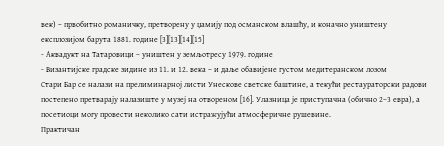век) – првобитно романичку, претворену у џамију под османском влашћу, и коначно уништену експлозијом барута 1881. године [3][13][14][15]
- Аквадукт на Татаровици – уништен у земљотресу 1979. године
- Византијске градске зидине из 11. и 12. века – и даље обавијене густом медитеранском лозом
Стари Бар се налази на прелиминарној листи Унескове светске баштине, а текући рестаураторски радови постепено претварају налазиште у музеј на отвореном [16]. Улазница је приступачна (обично 2–3 евра), а посетиоци могу провести неколико сати истражујући атмосферичне рушевине.
Практичан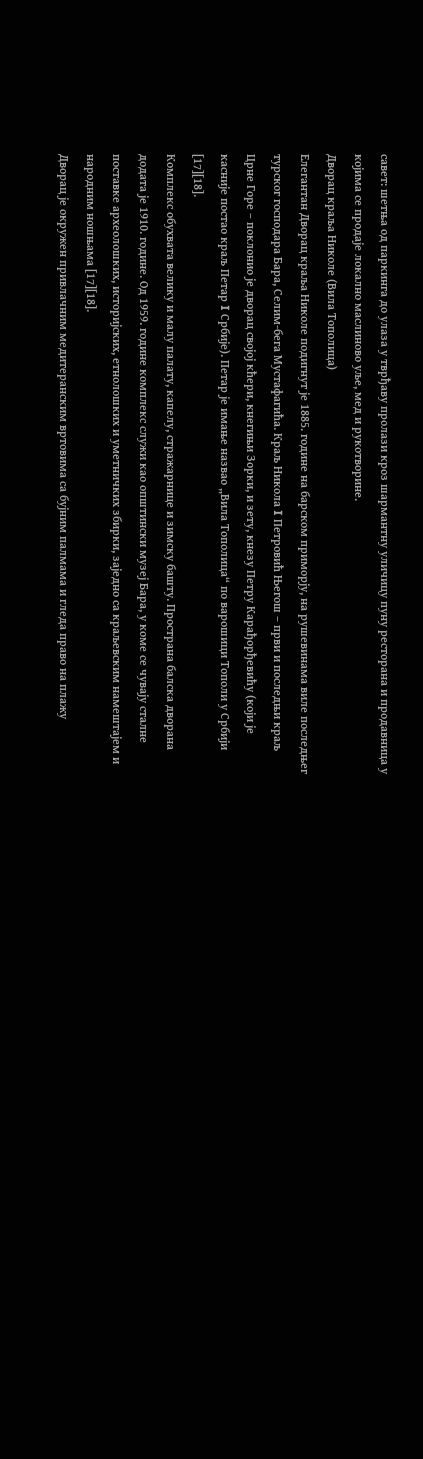савет: шетња од паркинга до улаза у тврђаву пролази кроз шармантну уличицу пуну ресторана и продавница у којима се продаје локално маслиново уље, мед и рукотворине.
Дворац краља Николе (Вила Тополица)
Елегантан Дворац краља Николе подигнут је 1885. године на барском приморју, на рушевинама виле последњег турског господара Бара, Селим-бега Мустафагића. Краљ Никола I Петровић Његош – први и последњи краљ Црне Горе – поклонио је дворац својој кћери, кнегињи Зорки, и зету, кнезу Петру Карађорђевићу (који је касније постао краљ Петар I Србије). Петар је имање назвао „Вила Тополица“ по варошици Тополи у Србији [17][18].
Комплекс обухвата велику и малу палату, капелу, стражарнице и зимску башту. Пространа балска дворана додата је 1910. године. Од 1959. године комплекс служи као општински музеј Бара, у коме се чувају сталне поставке археолошких, историјских, етнолошких и уметничких збирки, заједно са краљевским намештајем и народним ношњама [17][18].
Дворац је окружен привлачним медитеранским вртовима са бујним палмама и гледа право на плажу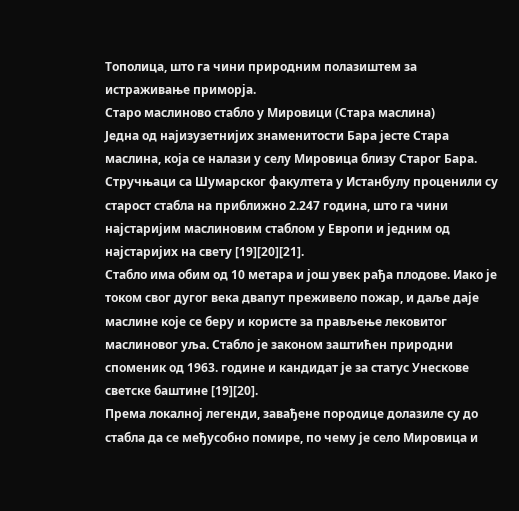Тополица, што га чини природним полазиштем за истраживање приморја.
Старо маслиново стабло у Мировици (Стара маслина)
Једна од најизузетнијих знаменитости Бара јесте Стара маслина, која се налази у селу Мировица близу Старог Бара. Стручњаци са Шумарског факултета у Истанбулу проценили су старост стабла на приближно 2.247 година, што га чини најстаријим маслиновим стаблом у Европи и једним од најстаријих на свету [19][20][21].
Стабло има обим од 10 метара и још увек рађа плодове. Иако је током свог дугог века двапут преживело пожар, и даље даје маслине које се беру и користе за прављење лековитог маслиновог уља. Стабло је законом заштићен природни споменик од 1963. године и кандидат је за статус Унескове светске баштине [19][20].
Према локалној легенди, завађене породице долазиле су до стабла да се међусобно помире, по чему је село Мировица и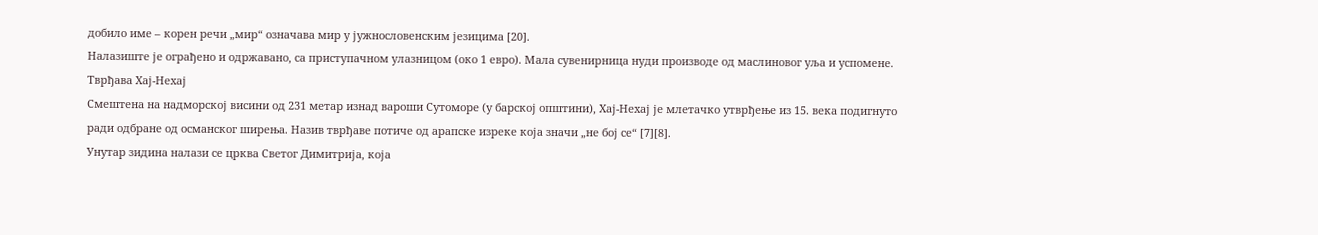добило име – корен речи „мир“ означава мир у јужнословенским језицима [20].
Налазиште је ограђено и одржавано, са приступачном улазницом (око 1 евро). Мала сувенирница нуди производе од маслиновог уља и успомене.
Тврђава Хај-Нехај
Смештена на надморској висини од 231 метар изнад вароши Сутоморе (у барској општини), Хај-Нехај је млетачко утврђење из 15. века подигнуто ради одбране од османског ширења. Назив тврђаве потиче од арапске изреке која значи „не бој се“ [7][8].
Унутар зидина налази се црква Светог Димитрија, која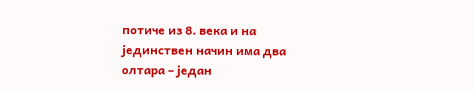потиче из 8. века и на јединствен начин има два олтара – један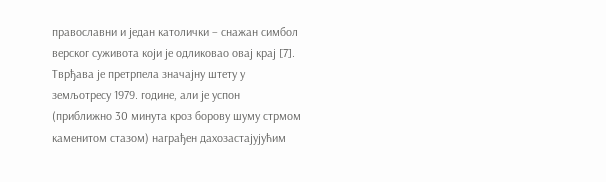православни и један католички – снажан симбол верског суживота који је одликовао овај крај [7].
Тврђава је претрпела значајну штету у земљотресу 1979. године, али је успон (приближно 30 минута кроз борову шуму стрмом каменитом стазом) награђен дахозастајујућим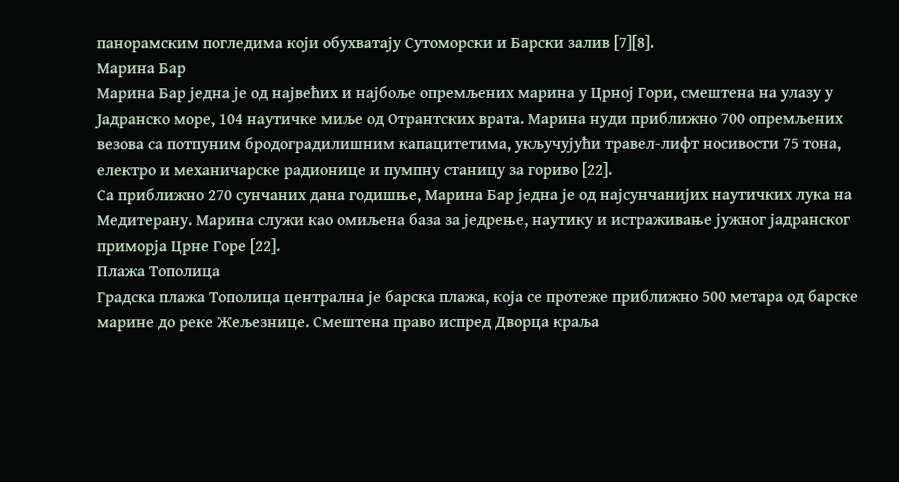панорамским погледима који обухватају Сутоморски и Барски залив [7][8].
Марина Бар
Марина Бар једна је од највећих и најбоље опремљених марина у Црној Гори, смештена на улазу у Јадранско море, 104 наутичке миље од Отрантских врата. Марина нуди приближно 700 опремљених везова са потпуним бродоградилишним капацитетима, укључујући травел-лифт носивости 75 тона, електро и механичарске радионице и пумпну станицу за гориво [22].
Са приближно 270 сунчаних дана годишње, Марина Бар једна је од најсунчанијих наутичких лука на Медитерану. Марина служи као омиљена база за једрење, наутику и истраживање јужног јадранског приморја Црне Горе [22].
Плажа Тополица
Градска плажа Тополица централна је барска плажа, која се протеже приближно 500 метара од барске марине до реке Жељезнице. Смештена право испред Дворца краља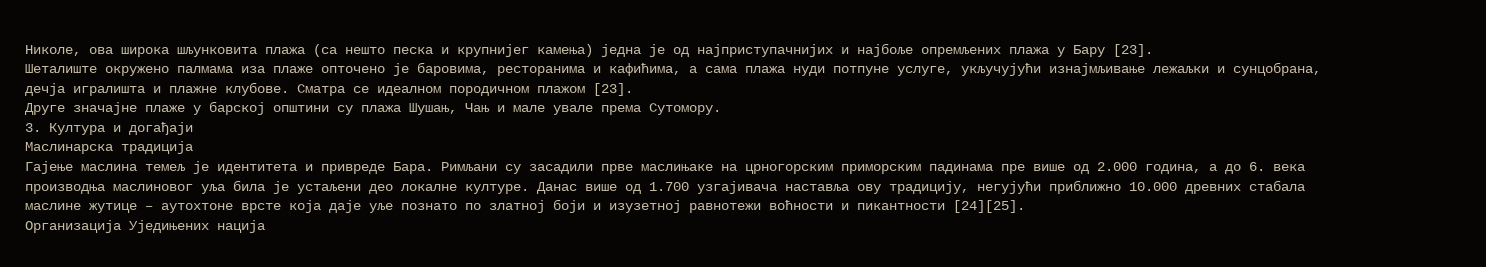Николе, ова широка шљунковита плажа (са нешто песка и крупнијег камења) једна је од најприступачнијих и најбоље опремљених плажа у Бару [23].
Шеталиште окружено палмама иза плаже опточено је баровима, ресторанима и кафићима, а сама плажа нуди потпуне услуге, укључујући изнајмљивање лежаљки и сунцобрана, дечја игралишта и плажне клубове. Сматра се идеалном породичном плажом [23].
Друге значајне плаже у барској општини су плажа Шушањ, Чањ и мале увале према Сутомору.
3. Култура и догађаји
Маслинарска традиција
Гајење маслина темељ је идентитета и привреде Бара. Римљани су засадили прве маслињаке на црногорским приморским падинама пре више од 2.000 година, а до 6. века производња маслиновог уља била је устаљени део локалне културе. Данас више од 1.700 узгајивача наставља ову традицију, негујући приближно 10.000 древних стабала маслине жутице – аутохтоне врсте која даје уље познато по златној боји и изузетној равнотежи воћности и пикантности [24][25].
Организација Уједињених нација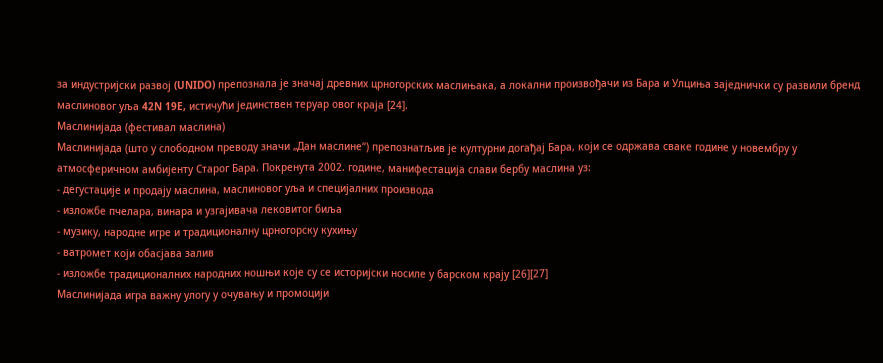за индустријски развој (UNIDO) препознала је значај древних црногорских маслињака, а локални произвођачи из Бара и Улциња заједнички су развили бренд маслиновог уља 42N 19E, истичући јединствен теруар овог краја [24].
Маслинијада (фестивал маслина)
Маслинијада (што у слободном преводу значи „Дан маслине“) препознатљив је културни догађај Бара, који се одржава сваке године у новембру у атмосферичном амбијенту Старог Бара. Покренута 2002. године, манифестација слави бербу маслина уз:
- дегустације и продају маслина, маслиновог уља и специјалних производа
- изложбе пчелара, винара и узгајивача лековитог биља
- музику, народне игре и традиционалну црногорску кухињу
- ватромет који обасјава залив
- изложбе традиционалних народних ношњи које су се историјски носиле у барском крају [26][27]
Маслинијада игра важну улогу у очувању и промоцији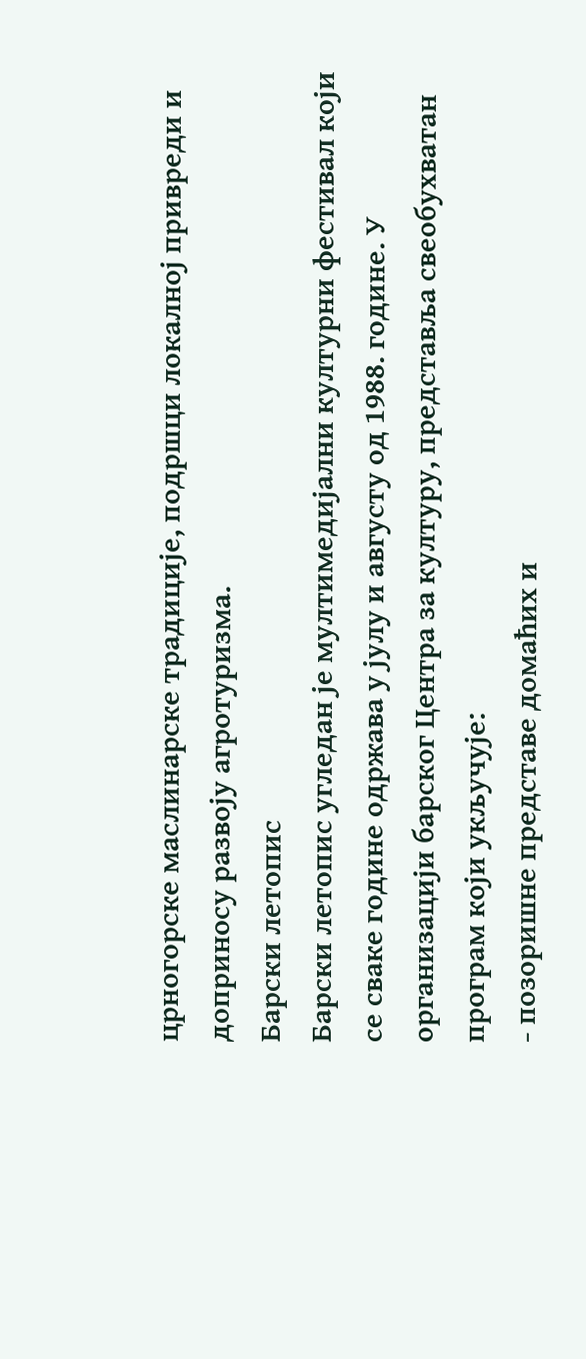црногорске маслинарске традиције, подршци локалној привреди и доприносу развоју агротуризма.
Барски летопис
Барски летопис угледан је мултимедијални културни фестивал који се сваке године одржава у јулу и августу од 1988. године. У организацији барског Центра за културу, представља свеобухватан програм који укључује:
- позоришне представе домаћих и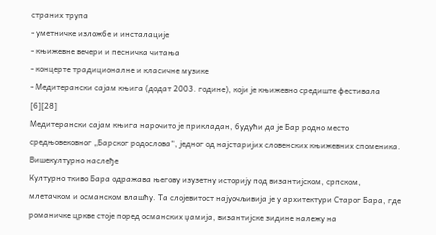страних трупа
- уметничке изложбе и инсталације
- књижевне вечери и песничка читања
- концерте традиционалне и класичне музике
- Медитерански сајам књига (додат 2003. године), који је књижевно средиште фестивала [6][28]
Медитерански сајам књига нарочито је прикладан, будући да је Бар родно место средњовековног „Барског родослова“, једног од најстаријих словенских књижевних споменика.
Вишекултурно наслеђе
Културно ткиво Бара одражава његову изузетну историју под византијском, српском, млетачком и османском влашћу. Та слојевитост најуочљивија је у архитектури Старог Бара, где романичке цркве стоје поред османских џамија, византијске зидине належу на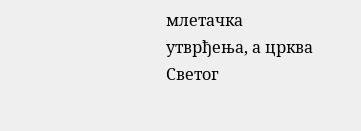млетачка утврђења, а црква Светог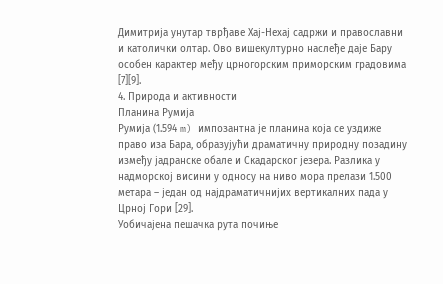Димитрија унутар тврђаве Хај-Нехај садржи и православни и католички олтар. Ово вишекултурно наслеђе даје Бару особен карактер међу црногорским приморским градовима [7][9].
4. Природа и активности
Планина Румија
Румија (1.594 m) импозантна је планина која се уздиже право иза Бара, образујући драматичну природну позадину између јадранске обале и Скадарског језера. Разлика у надморској висини у односу на ниво мора прелази 1.500 метара – један од најдраматичнијих вертикалних пада у Црној Гори [29].
Уобичајена пешачка рута почиње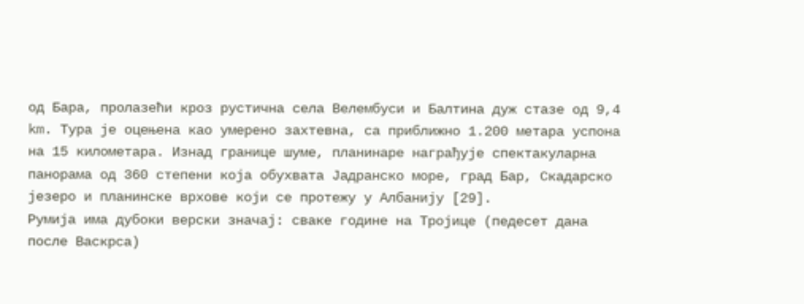од Бара, пролазећи кроз рустична села Велембуси и Балтина дуж стазе од 9,4 km. Тура је оцењена као умерено захтевна, са приближно 1.200 метара успона на 15 километара. Изнад границе шуме, планинаре награђује спектакуларна панорама од 360 степени која обухвата Јадранско море, град Бар, Скадарско језеро и планинске врхове који се протежу у Албанију [29].
Румија има дубоки верски значај: сваке године на Тројице (педесет дана после Васкрса)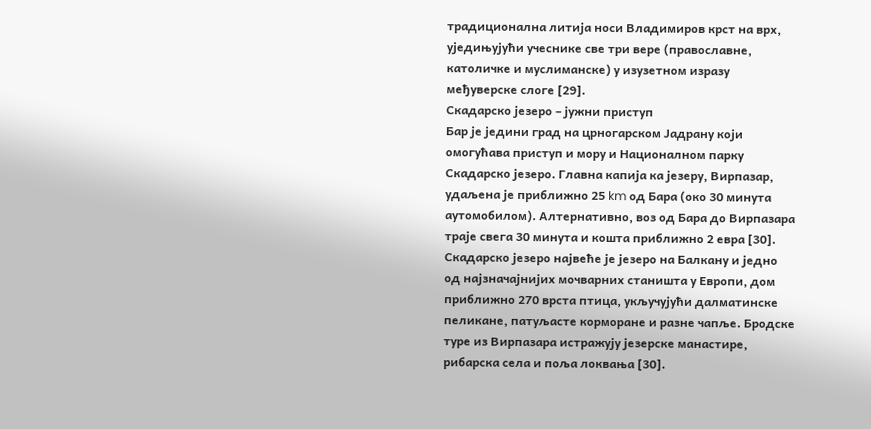традиционална литија носи Владимиров крст на врх, уједињујући учеснике све три вере (православне, католичке и муслиманске) у изузетном изразу међуверске слоге [29].
Скадарско језеро – јужни приступ
Бар је једини град на црногарском Јадрану који омогућава приступ и мору и Националном парку Скадарско језеро. Главна капија ка језеру, Вирпазар, удаљена је приближно 25 km од Бара (око 30 минута аутомобилом). Алтернативно, воз од Бара до Вирпазара траје свега 30 минута и кошта приближно 2 евра [30].
Скадарско језеро највеће је језеро на Балкану и једно од најзначајнијих мочварних станишта у Европи, дом приближно 270 врста птица, укључујући далматинске пеликане, патуљасте корморане и разне чапље. Бродске туре из Вирпазара истражују језерске манастире, рибарска села и поља локвања [30].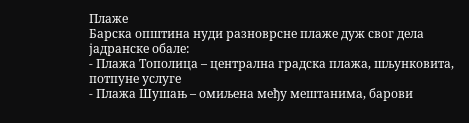Плаже
Барска општина нуди разноврсне плаже дуж свог дела јадранске обале:
- Плажа Тополица – централна градска плажа, шљунковита, потпуне услуге
- Плажа Шушањ – омиљена међу мештанима, барови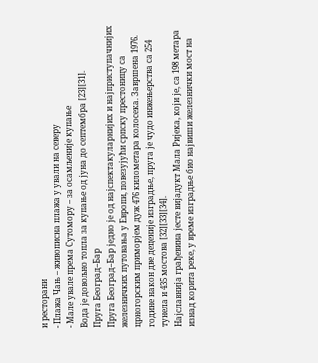и ресторани
- Плажа Чањ – живописна плажа у ували на северу
- Мале увале према Сутомору – за осамљеније купање
Вода је довољно топла за купање од јуна до септембра [23][31].
Пруга Београд–Бар
Пруга Београд–Бар једно је од најспектакуларнијих и најприступачнијих железничких путовања у Европи, повезујући српску престоницу са црногорским приморјем дуж 476 километара колосека. Завршена 1976. године након две деценије изградње, пруга је чудо инжењерства са 254 тунела и 435 мостова [32][33][34].
Најславнија грађевина јесте вијадукт Мала Ријека, који је, са 198 метара изнад корита реке, у време изградње био највиши железнички мост на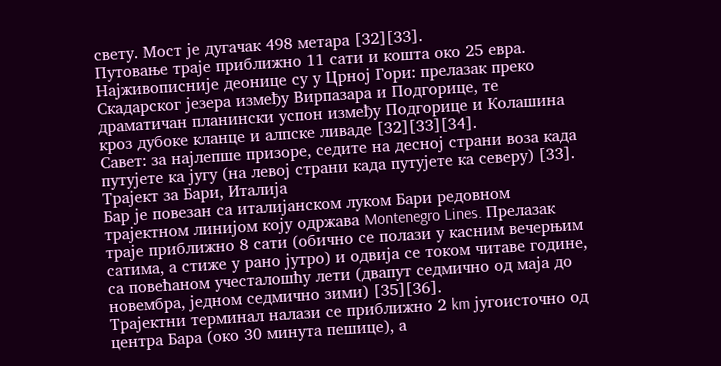свету. Мост је дугачак 498 метара [32][33].
Путовање траје приближно 11 сати и кошта око 25 евра. Најживописније деонице су у Црној Гори: прелазак преко Скадарског језера између Вирпазара и Подгорице, те драматичан планински успон између Подгорице и Колашина кроз дубоке кланце и алпске ливаде [32][33][34].
Савет: за најлепше призоре, седите на десној страни воза када путујете ка југу (на левој страни када путујете ка северу) [33].
Трајект за Бари, Италија
Бар је повезан са италијанском луком Бари редовном трајектном линијом коју одржава Montenegro Lines. Прелазак траје приближно 8 сати (обично се полази у касним вечерњим сатима, а стиже у рано јутро) и одвија се током читаве године, са повећаном учесталошћу лети (двапут седмично од маја до новембра, једном седмично зими) [35][36].
Трајектни терминал налази се приближно 2 km југоисточно од центра Бара (око 30 минута пешице), а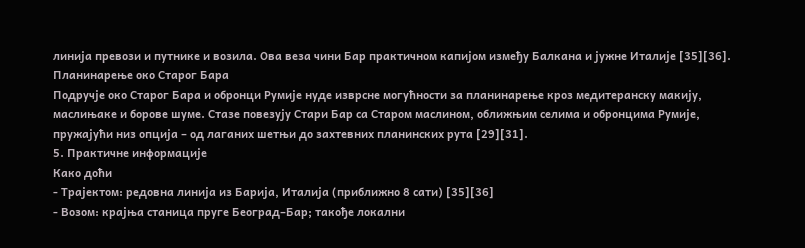линија превози и путнике и возила. Ова веза чини Бар практичном капијом између Балкана и јужне Италије [35][36].
Планинарење око Старог Бара
Подручје око Старог Бара и обронци Румије нуде изврсне могућности за планинарење кроз медитеранску макију, маслињаке и борове шуме. Стазе повезују Стари Бар са Старом маслином, оближњим селима и обронцима Румије, пружајући низ опција – од лаганих шетњи до захтевних планинских рута [29][31].
5. Практичне информације
Како доћи
- Трајектом: редовна линија из Барија, Италија (приближно 8 сати) [35][36]
- Возом: крајња станица пруге Београд–Бар; такође локални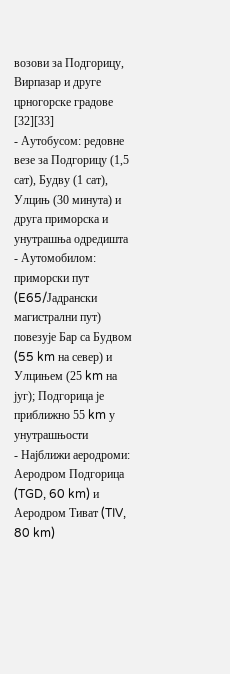возови за Подгорицу, Вирпазар и друге црногорске градове [32][33]
- Аутобусом: редовне везе за Подгорицу (1,5 сат), Будву (1 сат), Улцињ (30 минута) и друга приморска и унутрашња одредишта
- Аутомобилом: приморски пут (E65/Јадрански магистрални пут) повезује Бар са Будвом (55 km на север) и Улцињем (25 km на југ); Подгорица је приближно 55 km у унутрашњости
- Најближи аеродроми: Аеродром Подгорица (TGD, 60 km) и Аеродром Тиват (TIV, 80 km)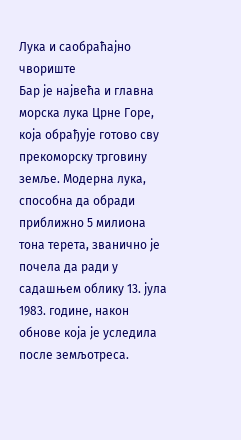Лука и саобраћајно чвориште
Бар је највећа и главна морска лука Црне Горе, која обрађује готово сву прекоморску трговину земље. Модерна лука, способна да обради приближно 5 милиона тона терета, званично је почела да ради у садашњем облику 13. јула 1983. године, након обнове која је уследила после земљотреса.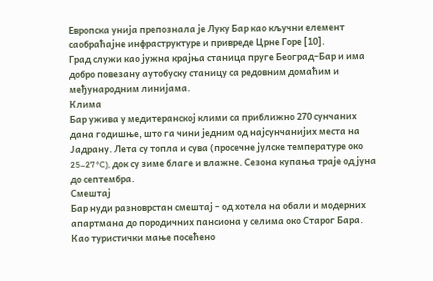Европска унија препознала је Луку Бар као кључни елемент саобраћајне инфраструктуре и привреде Црне Горе [10].
Град служи као јужна крајња станица пруге Београд–Бар и има добро повезану аутобуску станицу са редовним домаћим и међународним линијама.
Клима
Бар ужива у медитеранској клими са приближно 270 сунчаних дана годишње, што га чини једним од најсунчанијих места на Јадрану. Лета су топла и сува (просечне јулске температуре око 25–27 °C), док су зиме благе и влажне. Сезона купања траје од јуна до септембра.
Смештај
Бар нуди разноврстан смештај – од хотела на обали и модерних апартмана до породичних пансиона у селима око Старог Бара. Као туристички мање посећено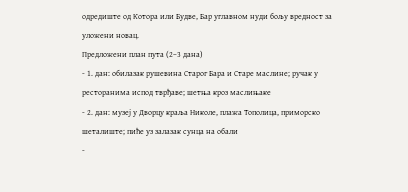одредиште од Котора или Будве, Бар углавном нуди бољу вредност за уложени новац.
Предложени план пута (2–3 дана)
- 1. дан: обилазак рушевина Старог Бара и Старе маслине; ручак у ресторанима испод тврђаве; шетња кроз маслињаке
- 2. дан: музеј у Дворцу краља Николе, плажа Тополица, приморско шеталиште; пиће уз залазак сунца на обали
-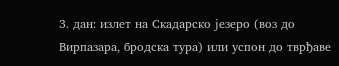3. дан: излет на Скадарско језеро (воз до Вирпазара, бродска тура) или успон до тврђаве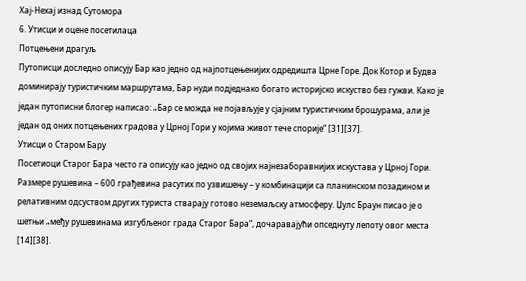Хај-Нехај изнад Сутомора
6. Утисци и оцене посетилаца
Потцењени драгуљ
Путописци доследно описују Бар као једно од најпотцењенијих одредишта Црне Горе. Док Котор и Будва доминирају туристичким маршрутама, Бар нуди подједнако богато историјско искуство без гужви. Како је један путописни блогер написао: „Бар се можда не појављује у сјајним туристичким брошурама, али је један од оних потцењених градова у Црној Гори у којима живот тече спорије“ [31][37].
Утисци о Старом Бару
Посетиоци Старог Бара често га описују као једно од својих најнезаборавнијих искустава у Црној Гори. Размере рушевина – 600 грађевина расутих по узвишењу – у комбинацији са планинском позадином и релативним одсуством других туриста стварају готово неземаљску атмосферу. Џулс Браун писао је о шетњи „међу рушевинама изгубљеног града Старог Бара“, дочаравајући опседнуту лепоту овог места [14][38].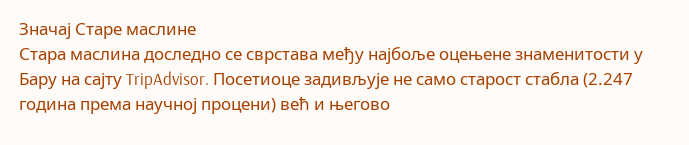Значај Старе маслине
Стара маслина доследно се сврстава међу најбоље оцењене знаменитости у Бару на сајту TripAdvisor. Посетиоце задивљује не само старост стабла (2.247 година према научној процени) већ и његово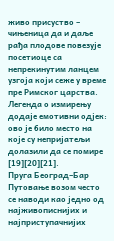живо присуство – чињеница да и даље рађа плодове повезује посетиоце са непрекинутим ланцем узгоја који сеже у време пре Римског царства. Легенда о измирењу додаје емотивни одјек: ово је било место на које су непријатељи долазили да се помире [19][20][21].
Пруга Београд–Бар
Путовање возом често се наводи као једно од најживописнијих и најприступачнијих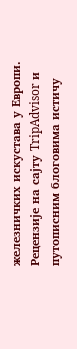железничких искустава у Европи. Рецензије на сајту TripAdvisor и путописним блоговима истичу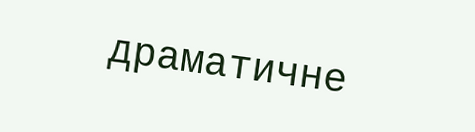драматичне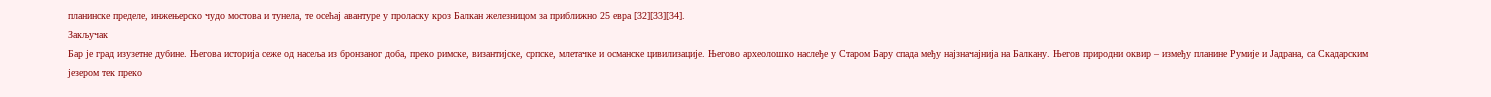планинске пределе, инжењерско чудо мостова и тунела, те осећај авантуре у проласку кроз Балкан железницом за приближно 25 евра [32][33][34].
Закључак
Бар је град изузетне дубине. Његова историја сеже од насеља из бронзаног доба, преко римске, византијске, српске, млетачке и османске цивилизације. Његово археолошко наслеђе у Старом Бару спада међу најзначајнија на Балкану. Његов природни оквир – између планине Румије и Јадрана, са Скадарским језером тек преко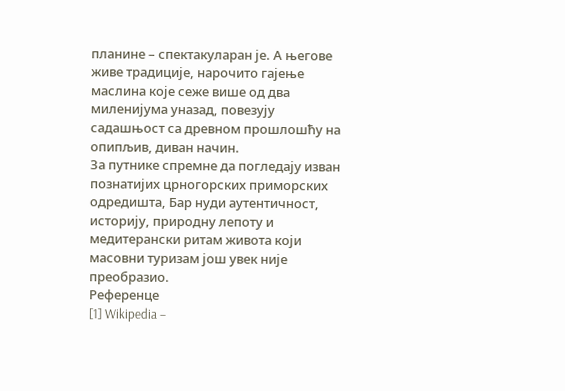планине – спектакуларан је. А његове живе традиције, нарочито гајење маслина које сеже више од два миленијума уназад, повезују садашњост са древном прошлошћу на опипљив, диван начин.
За путнике спремне да погледају изван познатијих црногорских приморских одредишта, Бар нуди аутентичност, историју, природну лепоту и медитерански ритам живота који масовни туризам још увек није преобразио.
Референце
[1] Wikipedia –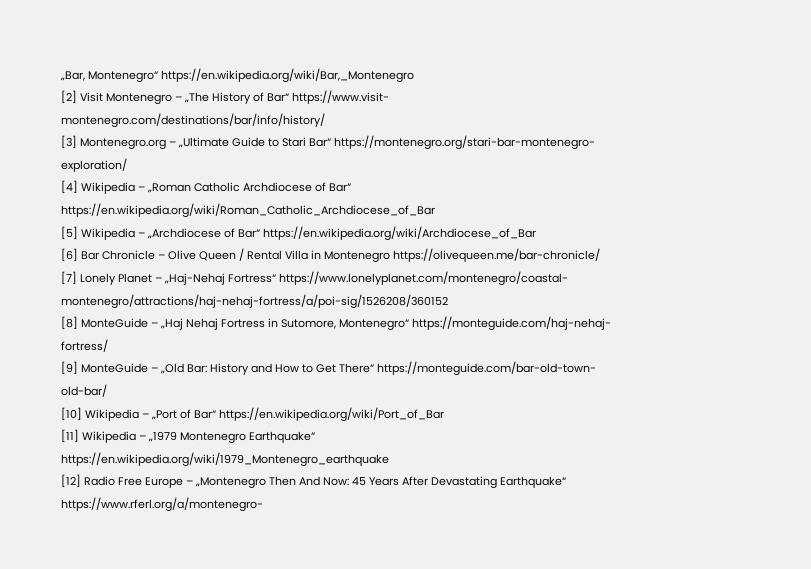„Bar, Montenegro“ https://en.wikipedia.org/wiki/Bar,_Montenegro
[2] Visit Montenegro – „The History of Bar“ https://www.visit-montenegro.com/destinations/bar/info/history/
[3] Montenegro.org – „Ultimate Guide to Stari Bar“ https://montenegro.org/stari-bar-montenegro-exploration/
[4] Wikipedia – „Roman Catholic Archdiocese of Bar“ https://en.wikipedia.org/wiki/Roman_Catholic_Archdiocese_of_Bar
[5] Wikipedia – „Archdiocese of Bar“ https://en.wikipedia.org/wiki/Archdiocese_of_Bar
[6] Bar Chronicle – Olive Queen / Rental Villa in Montenegro https://olivequeen.me/bar-chronicle/
[7] Lonely Planet – „Haj-Nehaj Fortress“ https://www.lonelyplanet.com/montenegro/coastal-montenegro/attractions/haj-nehaj-fortress/a/poi-sig/1526208/360152
[8] MonteGuide – „Haj Nehaj Fortress in Sutomore, Montenegro“ https://monteguide.com/haj-nehaj-fortress/
[9] MonteGuide – „Old Bar: History and How to Get There“ https://monteguide.com/bar-old-town-old-bar/
[10] Wikipedia – „Port of Bar“ https://en.wikipedia.org/wiki/Port_of_Bar
[11] Wikipedia – „1979 Montenegro Earthquake“ https://en.wikipedia.org/wiki/1979_Montenegro_earthquake
[12] Radio Free Europe – „Montenegro Then And Now: 45 Years After Devastating Earthquake“ https://www.rferl.org/a/montenegro-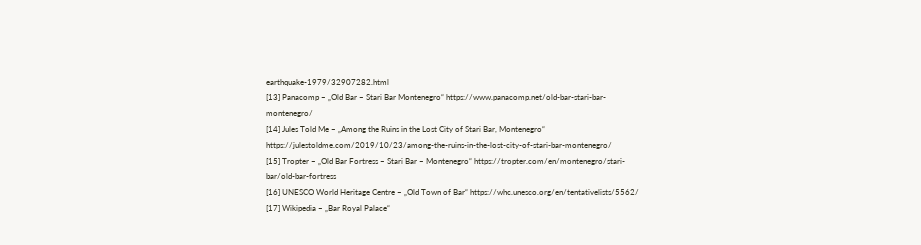earthquake-1979/32907282.html
[13] Panacomp – „Old Bar – Stari Bar Montenegro“ https://www.panacomp.net/old-bar-stari-bar-montenegro/
[14] Jules Told Me – „Among the Ruins in the Lost City of Stari Bar, Montenegro“ https://julestoldme.com/2019/10/23/among-the-ruins-in-the-lost-city-of-stari-bar-montenegro/
[15] Tropter – „Old Bar Fortress – Stari Bar – Montenegro“ https://tropter.com/en/montenegro/stari-bar/old-bar-fortress
[16] UNESCO World Heritage Centre – „Old Town of Bar“ https://whc.unesco.org/en/tentativelists/5562/
[17] Wikipedia – „Bar Royal Palace“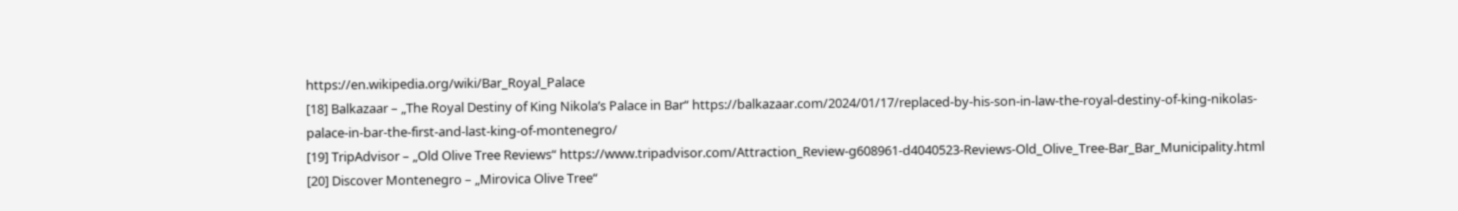https://en.wikipedia.org/wiki/Bar_Royal_Palace
[18] Balkazaar – „The Royal Destiny of King Nikola’s Palace in Bar“ https://balkazaar.com/2024/01/17/replaced-by-his-son-in-law-the-royal-destiny-of-king-nikolas-palace-in-bar-the-first-and-last-king-of-montenegro/
[19] TripAdvisor – „Old Olive Tree Reviews“ https://www.tripadvisor.com/Attraction_Review-g608961-d4040523-Reviews-Old_Olive_Tree-Bar_Bar_Municipality.html
[20] Discover Montenegro – „Mirovica Olive Tree“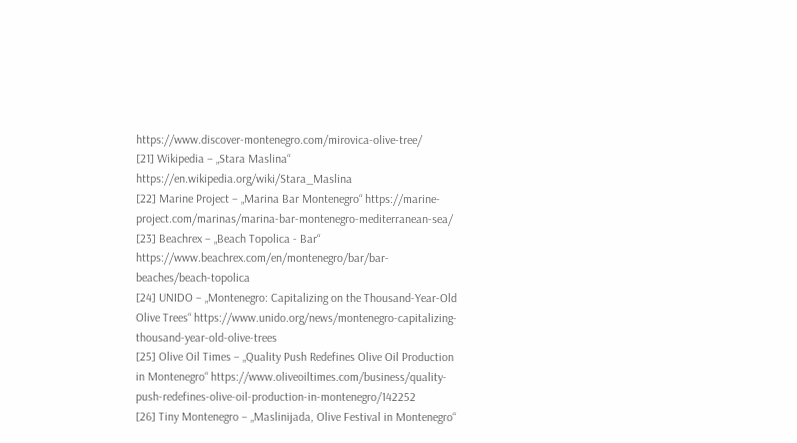https://www.discover-montenegro.com/mirovica-olive-tree/
[21] Wikipedia – „Stara Maslina“ https://en.wikipedia.org/wiki/Stara_Maslina
[22] Marine Project – „Marina Bar Montenegro“ https://marine-project.com/marinas/marina-bar-montenegro-mediterranean-sea/
[23] Beachrex – „Beach Topolica - Bar“ https://www.beachrex.com/en/montenegro/bar/bar-beaches/beach-topolica
[24] UNIDO – „Montenegro: Capitalizing on the Thousand-Year-Old Olive Trees“ https://www.unido.org/news/montenegro-capitalizing-thousand-year-old-olive-trees
[25] Olive Oil Times – „Quality Push Redefines Olive Oil Production in Montenegro“ https://www.oliveoiltimes.com/business/quality-push-redefines-olive-oil-production-in-montenegro/142252
[26] Tiny Montenegro – „Maslinijada, Olive Festival in Montenegro“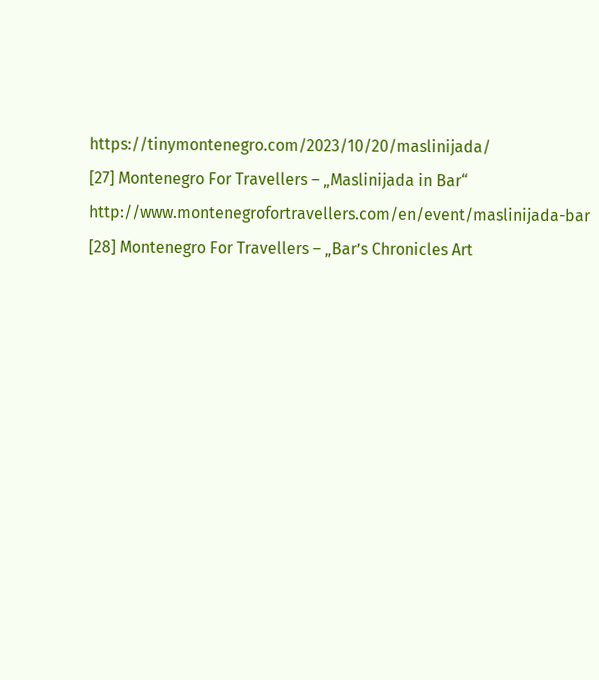https://tinymontenegro.com/2023/10/20/maslinijada/
[27] Montenegro For Travellers – „Maslinijada in Bar“ http://www.montenegrofortravellers.com/en/event/maslinijada-bar
[28] Montenegro For Travellers – „Bar’s Chronicles Art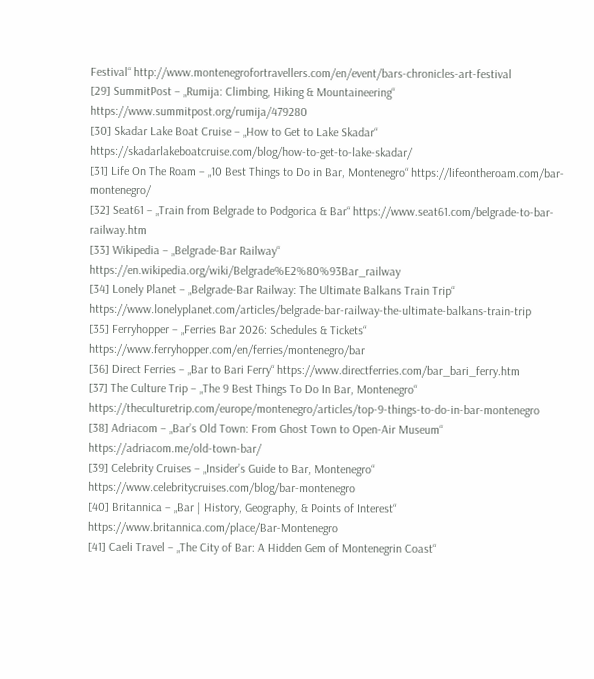Festival“ http://www.montenegrofortravellers.com/en/event/bars-chronicles-art-festival
[29] SummitPost – „Rumija: Climbing, Hiking & Mountaineering“ https://www.summitpost.org/rumija/479280
[30] Skadar Lake Boat Cruise – „How to Get to Lake Skadar“ https://skadarlakeboatcruise.com/blog/how-to-get-to-lake-skadar/
[31] Life On The Roam – „10 Best Things to Do in Bar, Montenegro“ https://lifeontheroam.com/bar-montenegro/
[32] Seat61 – „Train from Belgrade to Podgorica & Bar“ https://www.seat61.com/belgrade-to-bar-railway.htm
[33] Wikipedia – „Belgrade-Bar Railway“ https://en.wikipedia.org/wiki/Belgrade%E2%80%93Bar_railway
[34] Lonely Planet – „Belgrade-Bar Railway: The Ultimate Balkans Train Trip“ https://www.lonelyplanet.com/articles/belgrade-bar-railway-the-ultimate-balkans-train-trip
[35] Ferryhopper – „Ferries Bar 2026: Schedules & Tickets“ https://www.ferryhopper.com/en/ferries/montenegro/bar
[36] Direct Ferries – „Bar to Bari Ferry“ https://www.directferries.com/bar_bari_ferry.htm
[37] The Culture Trip – „The 9 Best Things To Do In Bar, Montenegro“ https://theculturetrip.com/europe/montenegro/articles/top-9-things-to-do-in-bar-montenegro
[38] Adriacom – „Bar’s Old Town: From Ghost Town to Open-Air Museum“ https://adriacom.me/old-town-bar/
[39] Celebrity Cruises – „Insider’s Guide to Bar, Montenegro“ https://www.celebritycruises.com/blog/bar-montenegro
[40] Britannica – „Bar | History, Geography, & Points of Interest“ https://www.britannica.com/place/Bar-Montenegro
[41] Caeli Travel – „The City of Bar: A Hidden Gem of Montenegrin Coast“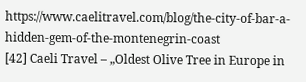https://www.caelitravel.com/blog/the-city-of-bar-a-hidden-gem-of-the-montenegrin-coast
[42] Caeli Travel – „Oldest Olive Tree in Europe in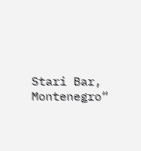Stari Bar, Montenegro“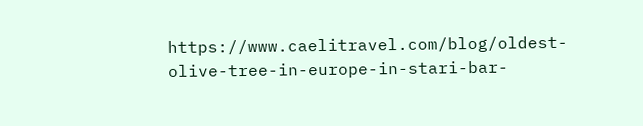https://www.caelitravel.com/blog/oldest-olive-tree-in-europe-in-stari-bar-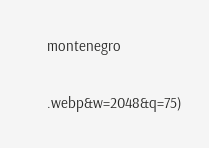montenegro

.webp&w=2048&q=75)